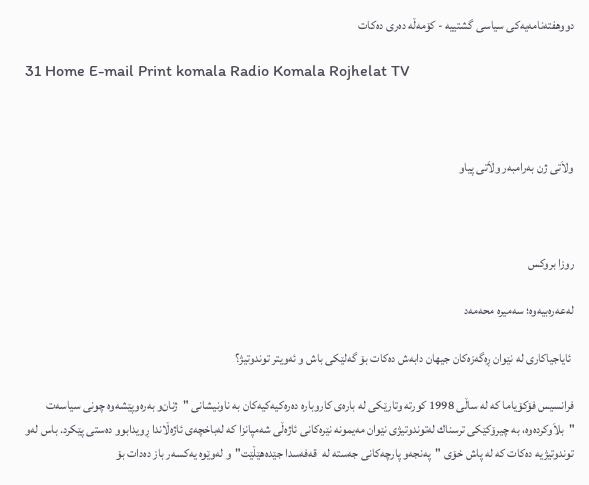دووهفته‌نامه‌یه‌کی سیاسی گشتییه‌ - کۆمه‌ڵه‌ ده‌ری ده‌کات

31 Home E-mail Print komala Radio Komala Rojhelat TV



ولاَتی‌ ژن به‌رامبه‌ر ولاَتی‌ پیاو



روزا بروكس

له‌عه‌ره‌بیه‌وه‌؛ سه‌میره‌ محه‌مه‌د

 ئایاجیاكاری‌ له‌ نێوان ڕه‌گه‌زه‌كان جیهان دابه‌ش ده‌كات بۆ گه‌لێكی‌ باش و ئه‌ویتر توندوتیژ؟

فرانسیس فۆكۆیاما كه‌ له‌ ساڵی‌ 1998 كورته‌ وتارێكی‌ له‌ باره‌ی‌ كاروباره‌ ده‌ره‌كیه‌كیه‌كان به‌ ناونیشانی‌ "ژنان‌و به‌ره‌وپێشه‌وه‌ چونی‌ سیاسه‌ت "بلاَوكرده‌وه‌، به‌ چیرۆكێكی‌ ترسناك له‌توندوتیژی‌ نێوان مه‌یمونه‌ نێره‌كانی‌ ئاژه‌ڵی‌ شه‌مپانزا كه‌ له‌باخچه‌ی‌ ئاژه‌ڵاندا ڕویدابوو ده‌ستی‌ پێكرد. باس له‌و توندوتیژیه‌ ده‌كات كه‌ له‌ پاش خۆی‌ "په‌نجه‌و پارچه‌كانی‌ جه‌سته‌ له‌  قه‌فه‌سدا جێده‌هێڵێت"و له‌وێوه‌ یه‌كسه‌ر باز ده‌دات بۆ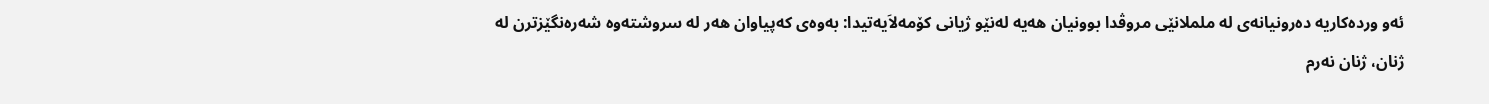ئه‌و ورده‌كاریه‌ ده‌رونیانه‌ی‌ له‌ ململانێی مروڤدا بوونیان هه‌یه‌ له‌نێو ژیانی‌ كۆمه‌لاَیه‌تیدا: به‌وه‌ی‌ كه‌پیاوان هه‌ر له‌ سروشته‌وه‌ شه‌ره‌نگێزترن له‌ ژنان، ژنان نه‌رم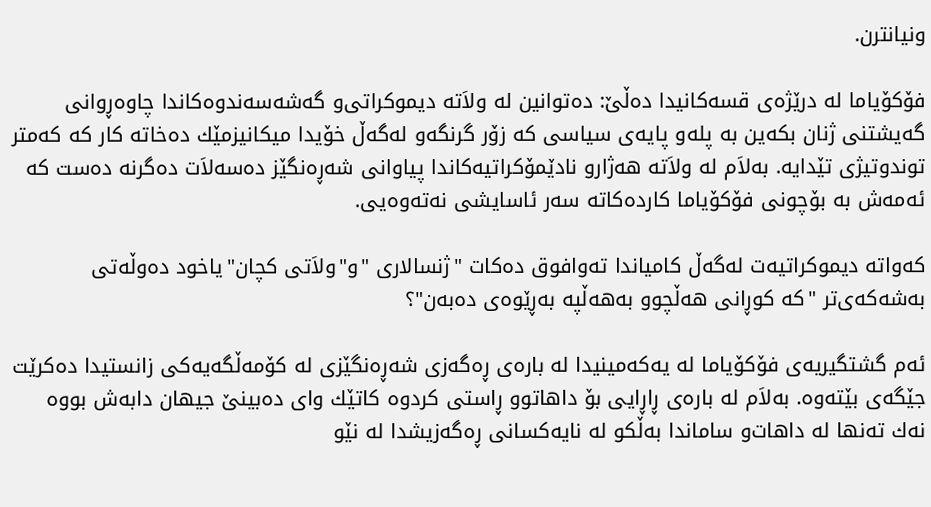ونیانترن.

فۆكۆیاما له‌ درێژه‌ی قسه‌كانیدا ده‌ڵێ‌: ده‌توانین له‌ ولاَته‌ دیموكراتی‌‌و گه‌شه‌سه‌ندوه‌كاندا چاوه‌ڕوانی‌ گه‌یشتنی‌ ژنان بكه‌ین به‌ پله‌و پایه‌ی‌ سیاسی‌ كه‌ زۆر گرنگه‌‌و له‌گه‌ڵ خۆیدا میكانیزمێك ده‌خاته‌ كار كه‌ كه‌متر توندوتیژی‌ تێدایه‌. به‌لاَم له‌ ولاَته‌ هه‌ژارو نادێمۆكراتیه‌كاندا پیاوانی‌ شه‌ڕه‌نگێز ده‌سه‌لاَت ده‌گرنه‌ ده‌ست كه‌ ئه‌مه‌ش به‌ بۆچونی‌ فۆكۆیاما كارده‌كاته‌ سه‌ر ئاسایشی‌ نه‌ته‌وه‌یی‌.

كه‌واته‌ دیموكراتیه‌ت له‌گه‌ڵ كامیاندا ته‌وافوق ده‌كات "ژنسالاری‌ "و"ولاَتی‌ كچان"یاخود ده‌وڵه‌تی‌ به‌شه‌كه‌ی‌تر "كه‌ كوڕانی‌ هه‌ڵچوو به‌هه‌ڵپه‌ به‌ڕێوه‌ی‌ ده‌به‌ن"؟

ئه‌م گشتگیریه‌ی‌ فۆكۆیاما له‌ یه‌كه‌مینیدا له‌ باره‌ی‌ ڕه‌گه‌زی‌ شه‌ڕه‌نگێزی‌ له‌ كۆمه‌ڵگه‌یه‌كی‌ زانستیدا ده‌كرێت جێگه‌ی‌ بێته‌وه‌. به‌لاَم له‌ باره‌ی‌ ڕاڕایی‌ بۆ داهاتوو ڕاستی‌ كردوه‌ كاتێك وای‌ ده‌بینێ‌ جیهان دابه‌ش بووه‌ نه‌ك ته‌نها له‌ داهات‌و ساماندا به‌ڵكو له‌ نایه‌كسانی‌ ڕه‌گه‌زیشدا له‌ نێو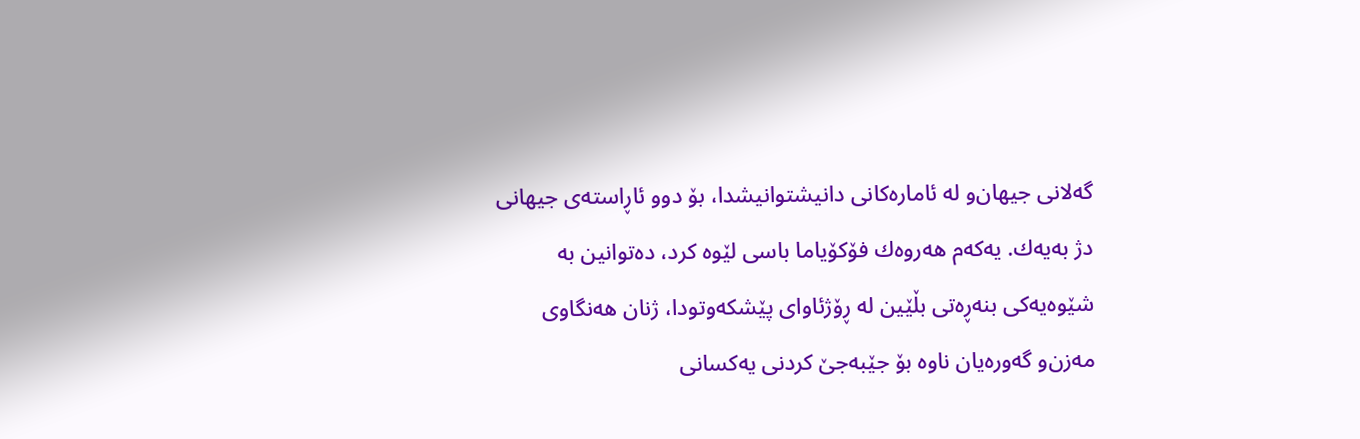گه‌لانی‌ جیهان‌و له‌ ئاماره‌كانی‌ دانیشتوانیشدا، بۆ دوو ئاڕاسته‌ی‌ جیهانی‌ دژ به‌یه‌ك. یه‌كه‌م هه‌روه‌ك فۆكۆیاما باسی‌ لێوه‌ كرد، ده‌توانین به‌ شێوه‌یه‌كی‌ بنه‌ڕه‌تی‌ بڵێین له‌ ڕۆژئاوای‌ پێشكه‌وتودا، ژنان هه‌نگاوی‌ مه‌زن‌و گه‌وره‌یان ناوه‌ بۆ جێبه‌جێ‌ كردنی‌ یه‌كسانی‌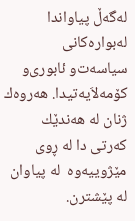له‌گه‌ڵ پیاواندا له‌بواره‌كانی‌ سیاسه‌ت‌و ئابوری‌‌و كۆمه‌لاَیه‌تیدا. هه‌روه‌ك ژنان له‌ هه‌ندێك كه‌رتی‌ دا له‌ ڕوی‌ مێژوییه‌وه‌  له‌ پیاوان له‌ پێشترن.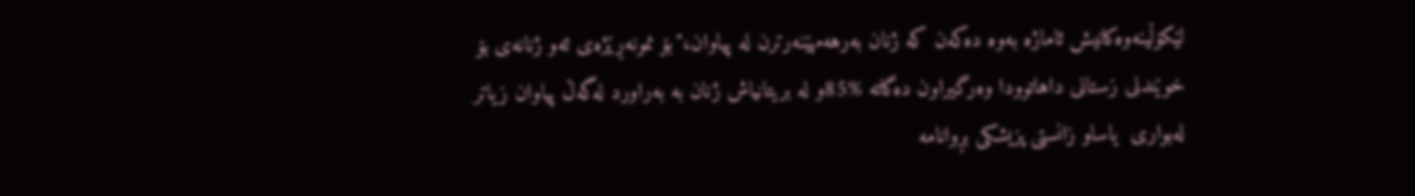لێكۆڵینه‌وه‌كانیش ئاماژه‌ به‌وه‌ ده‌كه‌ن كه‌ ژنان به‌رهه‌مهێنه‌رترن له‌ پیاوان،"بۆ نمونه‌ڕێژه‌ی‌ ئه‌و ژنانه‌ی‌ بۆ خوێندنی‌ زستانی‌ داهاتوودا وه‌رگیراون ده‌گاته‌ %85و له‌ بریتانیاش ژنان به‌ به‌راورد له‌گه‌ڵ پیاوان زیاتر له‌بواری‌  یاساو زانستی‌ پزیشكی‌ بڕوانامه‌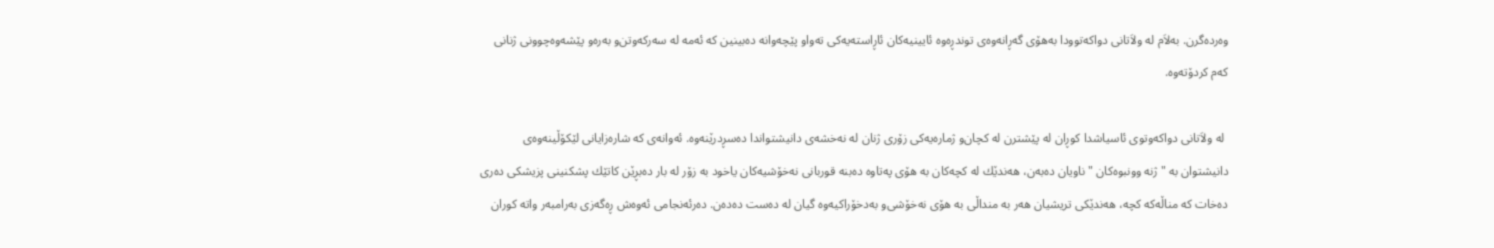وه‌رده‌گرن. به‌لاَم له‌ ولاَتانی‌ دواكه‌توودا به‌هۆی‌ گه‌ڕانه‌وه‌ی‌ توندڕه‌وه‌ ئایینیه‌كان ئاڕاسته‌یه‌كی‌ ته‌واو پێچه‌وانه‌ ده‌بینین كه‌ ئه‌مه‌ له‌ سه‌ركه‌وتن‌و به‌ره‌و پێشه‌وه‌چوونی‌ ژنانی‌ كه‌م كردۆته‌وه‌.

 له‌ ولاَتانی‌ دواكه‌وتوی‌ ئاسیاشدا كوڕان له‌ پێشترن له‌ كچان‌و ژماره‌یه‌كی‌ زۆری‌ ژنان له‌ نه‌خشه‌ی‌ دانیشتواندا ده‌سڕدرێنه‌وه‌. ئه‌وانه‌ی‌ كه‌ شاره‌زایانی‌ لێكۆڵینه‌وه‌ی‌ دانیشتوان به‌ "ژنه‌ وونبوه‌كان "ناویان ده‌به‌ن، هه‌ندێك له‌ كچه‌كان به‌ هۆی‌ په‌تاوه‌ ده‌بنه‌ قوربانی‌ نه‌خۆشیه‌كان یاخود به‌ زۆر له‌ بار ده‌بڕێن كاتێك پشكنینی‌ پزیشكی‌ ده‌ری‌ ده‌خات كه‌ مناڵه‌كه‌ كچه‌، هه‌ندێكی‌ تریشیان هه‌ر به‌ منداڵی‌ به‌ هۆی‌ نه‌خۆشی‌‌و به‌دخۆراكیه‌وه‌ گیان له‌ ده‌ست ده‌ده‌ن. ده‌رئه‌نجامی‌ ئه‌وه‌ش ڕه‌گه‌زی‌ به‌رامبه‌ر واته‌ كوران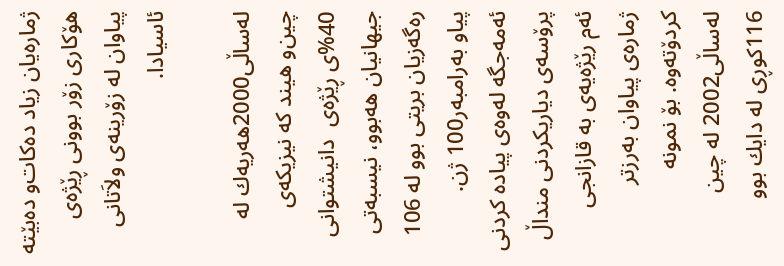ژماره‌یان زیاد ده‌كات‌و ده‌بێته‌ هۆكاری‌ زۆر بوونی‌ ڕێژه‌ی‌ پیاوان له‌ زۆرینه‌ی‌ ولاَتانی‌ ئاسیادا.

له‌ساڵی‌2000هه‌ریه‌ك له چین‌و هیند كه‌ نیزیكه‌ی‌ 40%ی‌ ڕێژه‌ی‌  دانیشتوانی‌ جیهانیان هه‌بوو، نیسبه‌تی‌ ره‌گه‌زیان بریتی بوو له‌ 106 پیاو به‌رامبه‌ر100 ژن. ئه‌مه‌جگه‌ له‌وه‌ی‌ پیاده‌ كردنی‌ پرۆسه‌ی‌ دیاریكردنی‌ منداڵ ئه‌م رێژه‌یه‌ی‌ به‌ قازانجی‌ ژماره‌ی‌ پیاوان به‌رزتر كردۆته‌وه‌. بۆ نمونه‌ له‌ساڵی‌2002 له‌ چین 116كوڕی‌ له‌ دایك بوو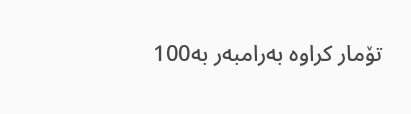تۆمار كراوه‌ به‌رامبه‌ر به‌100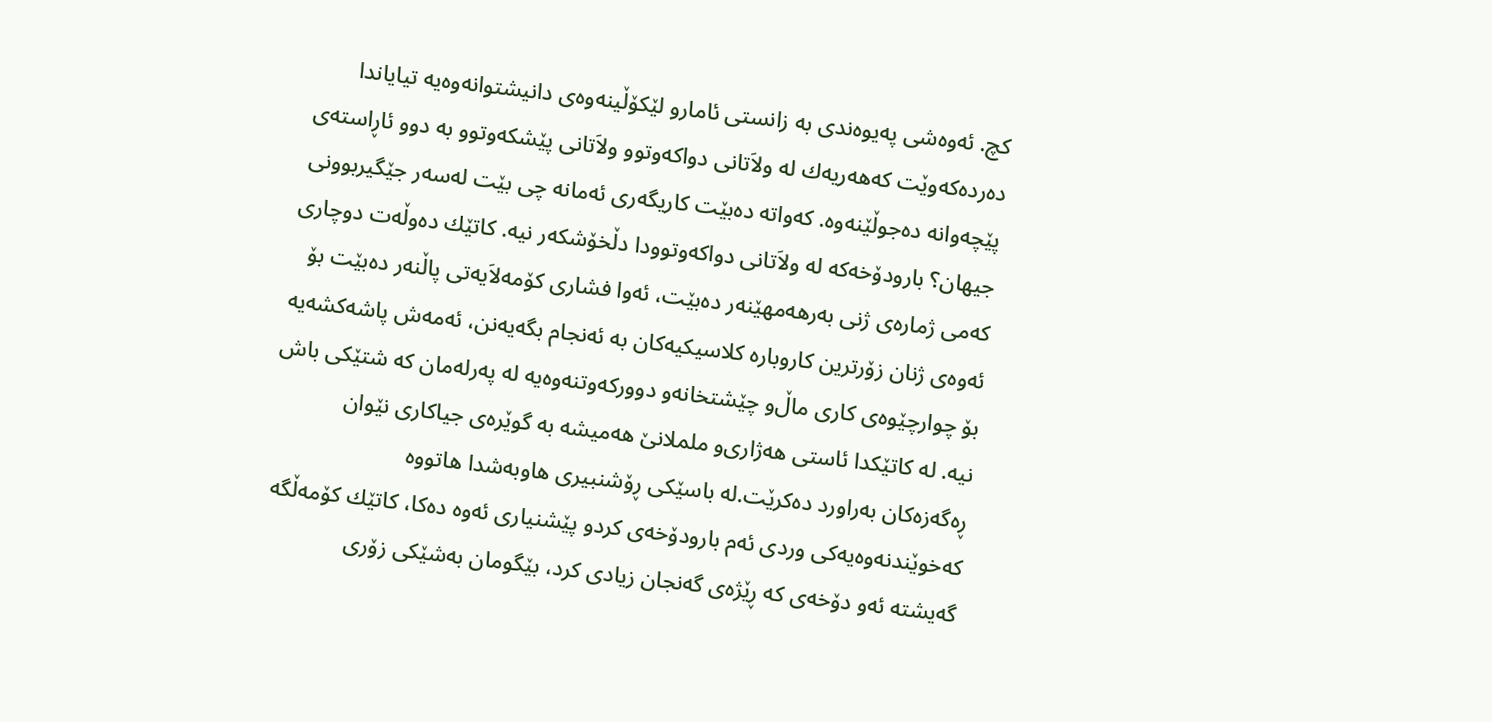كچ. ئه‌وه‌شی‌ په‌یوه‌ندی‌ به‌ زانستی‌ ئامارو لێكۆڵینه‌وه‌ی‌ دانیشتوانه‌وه‌یه‌ تیایاندا ده‌رده‌كه‌وێت كه‌هه‌ریه‌ك له‌ ولاَتانی‌ دواكه‌وتوو ولاَتانی‌ پێشكه‌وتوو به‌ دوو ئاڕاسته‌ی‌ پێچه‌وانه‌ ده‌جوڵێنه‌وه‌. كه‌واته‌ ده‌بێت كاریگه‌ری‌ ئه‌مانه‌ چی‌ بێت له‌سه‌ر جێگیربوونی‌ جیهان؟ بارودۆخه‌كه‌ له‌ ولاَتانی‌ دواكه‌وتوودا دڵخۆشكه‌ر نیه‌. كاتێك ده‌وڵه‌ت دوچاری‌ كه‌می‌ ژماره‌ی‌ ژنی‌ به‌رهه‌مهێنه‌ر ده‌بێت، ئه‌وا فشاری‌ كۆمه‌لاَیه‌تی‌ پاڵنه‌ر ده‌بێت بۆ ئه‌وه‌ی‌ ژنان زۆرترین كاروباره‌ كلاسیكیه‌كان به‌ ئه‌نجام بگه‌یه‌نن، ئه‌مه‌ش پاشه‌كشه‌یه‌ بۆ چوارچێوه‌ی‌ كاری‌ ماڵ‌و چێشتخانه‌و دووركه‌وتنه‌وه‌یه‌ له‌ په‌رله‌مان كه‌ شتێكی‌ باش نیه‌. له‌ كاتێكدا ئاستی‌ هه‌ژاری‌‌و ململانێ‌ هه‌میشه‌ به‌ گوێره‌ی‌ جیاكاری‌ نێوان ڕه‌گه‌زه‌كان به‌راورد ده‌كرێت.له‌ باسێكی‌ ڕۆشنبیری‌ هاوبه‌شدا هاتووه‌ كه‌خوێندنه‌وه‌یه‌كی‌ وردی‌ ئه‌م بارودۆخه‌ی‌ كردو پێشنیاری‌ ئه‌وه‌ ده‌كا، كاتێك كۆمه‌ڵگه‌ گه‌یشته‌ ئه‌و دۆخه‌ی‌ كه‌ ڕێژه‌ی‌ گه‌نجان زیادی‌ كرد، بێگومان به‌شێكی‌ زۆری‌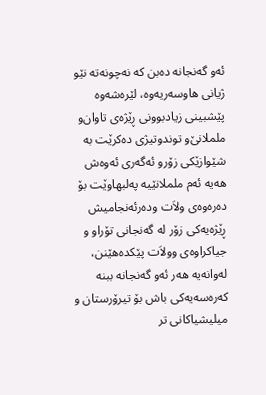ئه‌و گه‌نجانه‌ ده‌بن كه‌ نه‌چونه‌ته‌ نێو ژیانی‌ هاوسه‌ریه‌وه‌، لێره‌شه‌وه‌ پێشبینی‌ زیادبوونی‌ ڕێژه‌ی‌ تاوان‌و ململانێ‌‌و توندوتیژی‌ ده‌كرێت به‌ شێوازێكی‌ زۆرو ئه‌گه‌ری‌ ئه‌وه‌ش هه‌یه‌ ئه‌م ململانێیه‌ په‌لبهاوێت بۆ ده‌ره‌وه‌ی‌ ولاَت وده‌رئه‌نجامیش ڕێژه‌یه‌كی‌ زۆر له‌ گه‌نجانی‌ تۆراو و جیاكراوه‌ی‌ وولاَت پێكده‌هێنن، له‌وانه‌یه‌ هه‌ر ئه‌و گه‌نجانه‌ ببنه‌ كه‌ره‌سه‌یه‌كی‌ باش بۆ تیرۆرستان و میلیشیاكانی‌ تر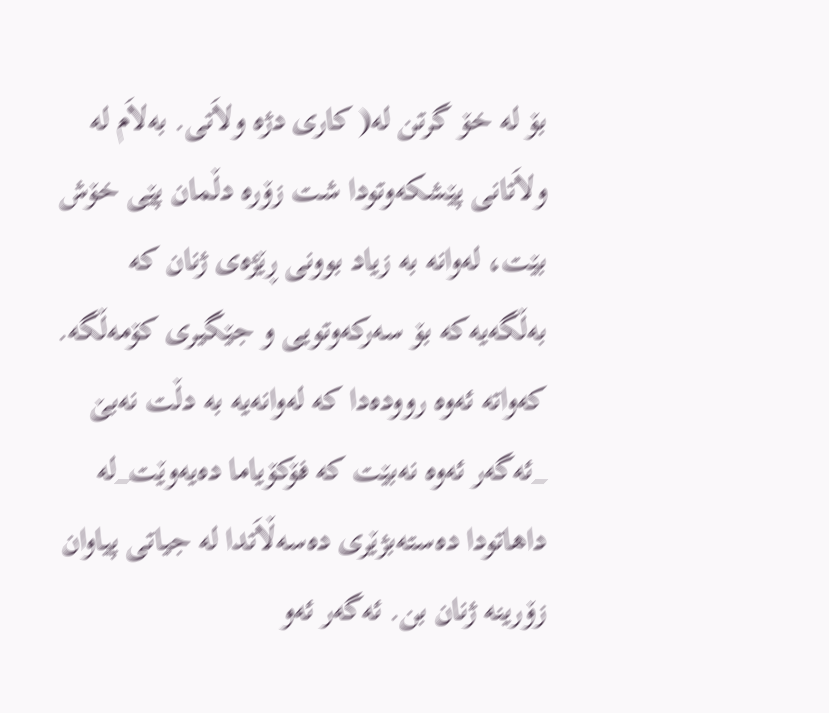بۆ له‌ خۆ گرتن له‌( كاری‌ دژه‌ ولاَتی‌. به‌لاَم له‌ ولاَتانی‌ پێشكه‌وتودا شت زۆره‌ دڵمان پێی‌ خۆش بێت، له‌وانه‌ به‌ زیاد بوونی‌ ڕێژه‌ی‌ ژنان كه‌ به‌ڵگه‌یه‌كه‌ بۆ سه‌ركه‌وتویی‌ و جێگیری‌ كۆمه‌ڵگه‌. كه‌واته‌ ئه‌وه‌ رووده‌دا كه‌ له‌وانه‌یه‌ به‌ دڵت نه‌بێ‌ _ئه‌گه‌ر ئه‌وه‌ نه‌بێت كه‌ فۆكۆیاما ده‌یه‌وێت_له‌ داهاتودا ده‌سته‌بژێری‌ ده‌سه‌ڵاَتدا له‌ جیاتی‌ پیاوان زۆرینه‌ ژنان بن. ئه‌گه‌ر ئه‌و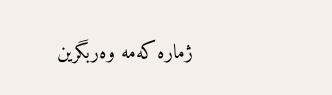ژماره‌ كه‌مه‌ وه‌ربگرین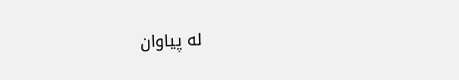له‌ پیاوان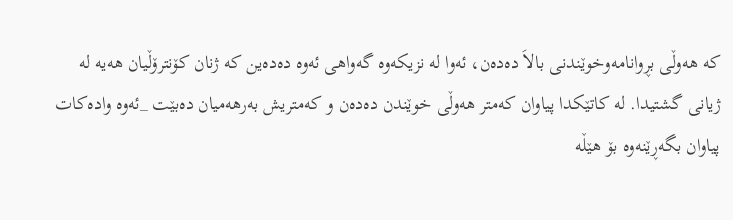كه‌ هه‌وڵی‌ بڕوانامه‌وخوێندنی‌ بالاَ ده‌ده‌ن، ئه‌وا له‌ نزیكه‌وه‌ گه‌واهی‌ ئه‌وه‌ ده‌ده‌ین كه‌ ژنان كۆنترۆڵیان هه‌یه‌ له‌ ژیانی‌ گشتیدا. له‌ كاتێكدا پیاوان كه‌متر هه‌وڵی‌ خوێندن ده‌ده‌ن و كه‌متریش به‌رهه‌میان ده‌بێت _ئه‌وه‌ واده‌كات پیاوان بگه‌ڕێنه‌وه‌ بۆ هێڵه‌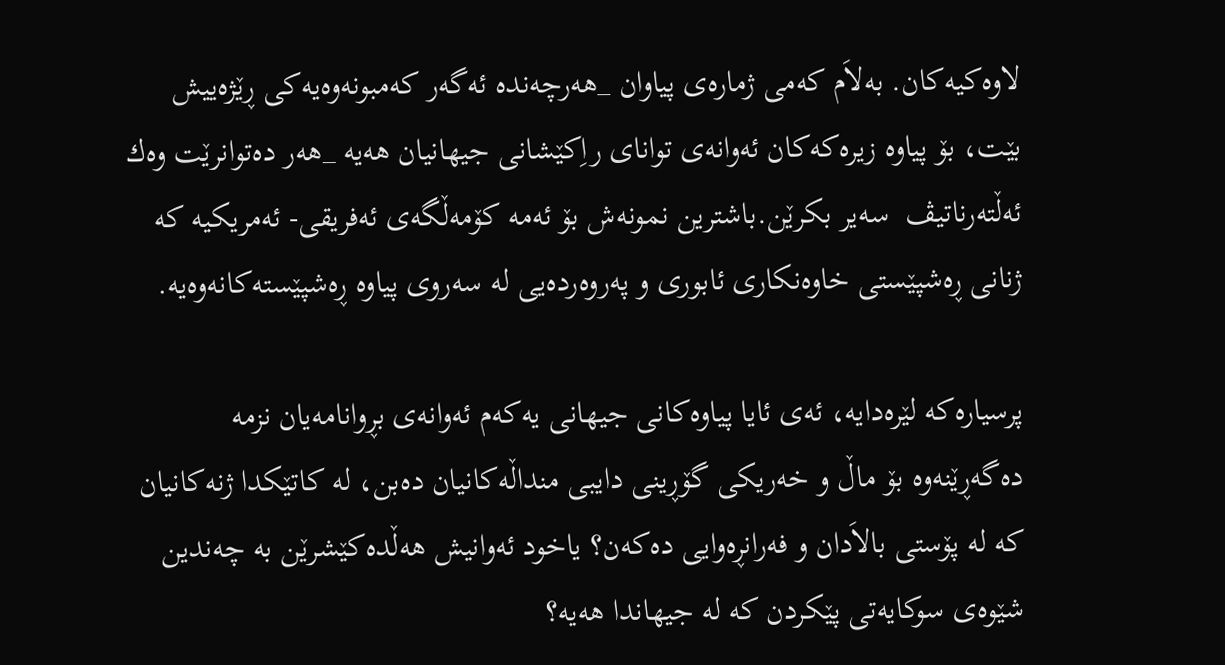لاوه‌كیه‌كان. به‌لاَم كه‌می‌ ژماره‌ی‌ پیاوان _هه‌رچه‌نده‌ ئه‌گه‌ر كه‌مبونه‌وه‌یه‌كی‌ ڕێژه‌ییش بێت، بۆ پیاوه‌ زیره‌كه‌كان ئه‌وانه‌ی‌ توانای‌ راِكێشانی‌ جیهانیان هه‌یه‌ _هه‌ر ده‌توانرێت وه‌ك ئه‌ڵته‌رناتیڤ  سه‌یر بكرێن.باشترین نمونه‌ش بۆ ئه‌مه‌ كۆمه‌ڵگه‌ی‌ ئه‌فریقی‌- ئه‌مریكیه‌ كه‌ ژنانی‌ ڕه‌شپێستی‌ خاوه‌نكاری‌ ئابوری‌ و په‌روه‌رده‌یی‌ له‌ سه‌روی‌ پیاوه‌ ڕه‌شپێسته‌كانه‌وه‌یه‌.

پرسیاره‌كه‌ لێره‌دایه‌، ئه‌ی‌ ئایا پیاوه‌كانی‌ جیهانی‌ یه‌كه‌م ئه‌وانه‌ی‌ بڕوانامه‌یان نزمه‌ ده‌گه‌ڕێنه‌وه‌ بۆ ماڵ و خه‌ریكی‌ گۆڕینی‌ دایبی‌ منداڵه‌كانیان ده‌بن، له‌ كاتێكدا ژنه‌كانیان كه‌ له‌ پۆستی بالاَدان و فه‌رانڕه‌وایی‌ ده‌كه‌ن؟ یاخود ئه‌وانیش هه‌ڵده‌كێشرێن به‌ چه‌ندین شێوه‌ی‌ سوكایه‌تی‌ پێكردن كه‌ له‌ جیهاندا هه‌یه‌؟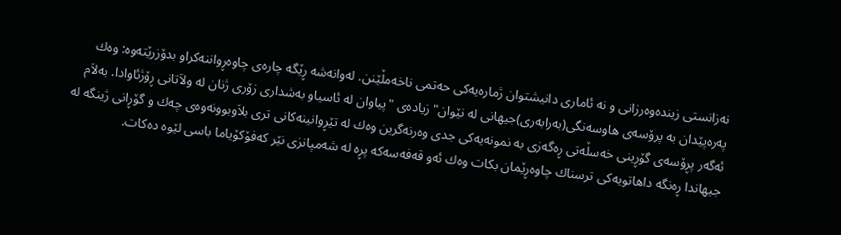نه‌زانستی‌ زینده‌وه‌رزانی‌ و نه‌ ئاماری‌ دانیشتوان ژماره‌یه‌كی‌ حه‌تمی‌ ناخه‌مڵێنن. له‌وانه‌شه‌ ڕێگه‌ چاره‌ی‌ چاوه‌ڕواننه‌كراو بدۆزرێته‌وه‌: وه‌ك په‌ره‌پێدان به‌ پرۆسه‌ی‌ هاوسه‌نگی‌(به‌رابه‌ری‌)جیهانی‌ له‌ نێوان" زیاده‌ی‌ "پیاوان له‌ ئاسیاو به‌شداری‌ زۆری‌ ژنان له‌ ولاَتانی‌ ڕۆژئاوادا. به‌لاَم ئه‌گه‌ر پڕۆسه‌ی‌ گۆڕینی‌ خه‌سڵه‌تی‌ ڕه‌گه‌زی‌ به‌ نمونه‌یه‌كی‌ جدی‌ وه‌رنه‌گرین وه‌ك له‌ تێڕوانینه‌كانی‌ تری‌ بلاَوبوونه‌وه‌ی‌ چه‌ك و گۆڕانی‌ ژینگه‌ له‌ جیهاندا ڕه‌نگه‌ داهاتویه‌كی‌ ترسناك چاوه‌ڕێمان بكات وه‌ك ئه‌و قه‌فه‌سه‌كه‌ پڕه‌ له‌ شه‌مپانزی‌ نێر كه‌فۆكۆیاما باسی‌ لێوه‌ ده‌كات.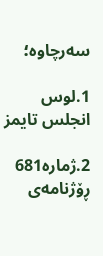سه‌رچاوه‌؛

1.لوس انجلس تایمز

2.ژماره‌681 ڕۆژنامه‌ی‌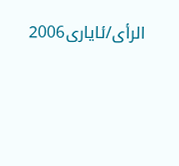الرأی‌/ئایاری‌2006